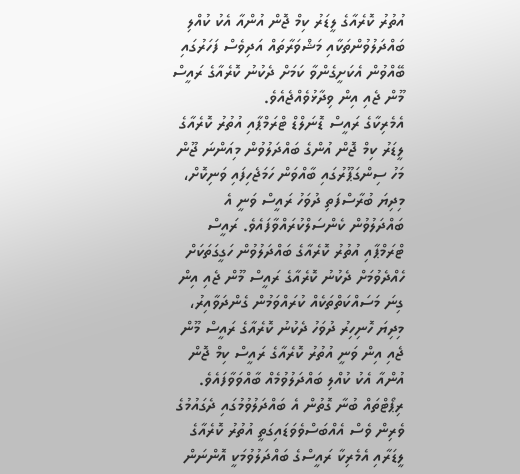އުތުރު ކޮރެއާގެ ލީޑަރު ކިމް ޖޮން އުންއާ އެކު ކުއްލި ބައްދަލުވުންތަކާއި މަޝްވަރާތައް އަދިވެސް ފަހަރުގައި ބޭއްވުން އެކަށީގެންވާ ކަމަށް ދެކުނު ކޮރެއާގެ ރައީސް މޫން ޖެއި އިން ވިދާޅުވެއްޖެއެވެ.
އެމެރިކާގެ ރައީސް ޑޮނަލްޑް ޓްރަމްޕާއި އުތުރު ކޮރެއާގެ ލީޑަރު ކިމް ޖޮން އުންގެ ބައްދަލުވުން މިއަންނަ ޖޫން މަހު ސިންގަޕޫރުގައި ބާއްވަން ހަމަޖެހިފައި ވަނިކޮށް، މިދިޔަ ބުރާސްފަތި ދުވަހު ރައީސް ވަނީ އެ ބައްދަލުވުން ކެންސަލްކުރައްވާފައެވެ. ރައީސް ޓްރަމްޕާއި އުތުރު ކޮރެއާގެ ބައްދަލުވުން ހަގީގަތަކަށް ހެއްދެވުމަށް ދެކުނު ކޮރެއާގެ ރައީސް މޫން ޖެއި އިން ގިނަ މަސައްކަތްތަކެއް ކުރައްވަމުން ގެންދަވާއިރު، މިދިޔަ ހޮނިހިރު ދުވަހު ދެކުނު ކޮރެއާގެ ރައީސް މޫން ޖެއި އިން ވަނީ އުތުރު ކޮރެއާގެ ރައީސް ކިމް ޖޮން އުންއާ އެކު ކުއްލި ބައްދަލުވުމެއް ބާއްވަވާފައެވެ. ރިޕޯޓްތައް ބުނާ ގޮތުން އެ ބައްދަލުވުމުގައި ދެގައުމުގެ ވެރިން ވެސް އެއްބަސްވެވަޑައިގަތީ އުތުރު ކޮރެއާގެ ލީޑަރާއި އެމެރިކާ ރައީސްގެ ބައްދަލުވުމަކީ އޮންނަން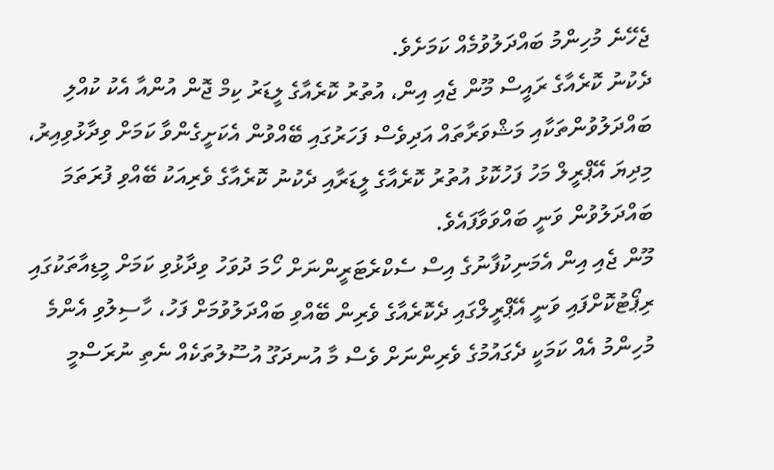ޖެހޭނެ މުހިންމު ބައްދަލުވުމެއް ކަމަށެވެ.
ދެކުނު ކޮރެއާގެ ރައީސް މޫން ޖެއި އިން، އުތުރު ކޮރެއާގެ ލީޑަރު ކިމް ޖޮން އުންއާ އެކު ކުއްލި ބައްދަލުވުންތަކާއި މަޝްވަރާތައް އަދިވެސް ފަހަރުގައި ބޭއްވުން އެކަށީގެންވާ ކަމަށް ވިދާޅުވިއިރު، މިދިޔަ އޭޕްރީލް މަހު ފަހުކޮޅު އުތުރު ކޮރެއާގެ ލީޑަރާއި ދެކުނު ކޮރެއާގެ ވެރިއަކު ބޭއްވި ފުރަތަމަ ބައްދަލުވުން ވަނީ ބައްވަވާފައެވެ.
މޫން ޖެއި އިން އެމަނިކުފާނުގެ އިސް ސެކްރެޓަރީންނަށް ހޯމަ ދުވަހު ވިދާޅުވި ކަމަށް މީޑިއާތަކުގައި ރިޕޯޓުކޮށްފައި ވަނީ އޭޕްރީލްގައި ދެކޮރެއާގެ ވެރިން ބޭއްވި ބައްދަލުވުމަށް ފަހު، ހާސިލުވި އެންމެ މުހިންމު އެއް ކަމަކީ ދެގައުމުގެ ވެރިންނަށް ވެސް މާ އުނދަގޫ އުސޫލުތަކެއް ނެތި ނުރަސްމީ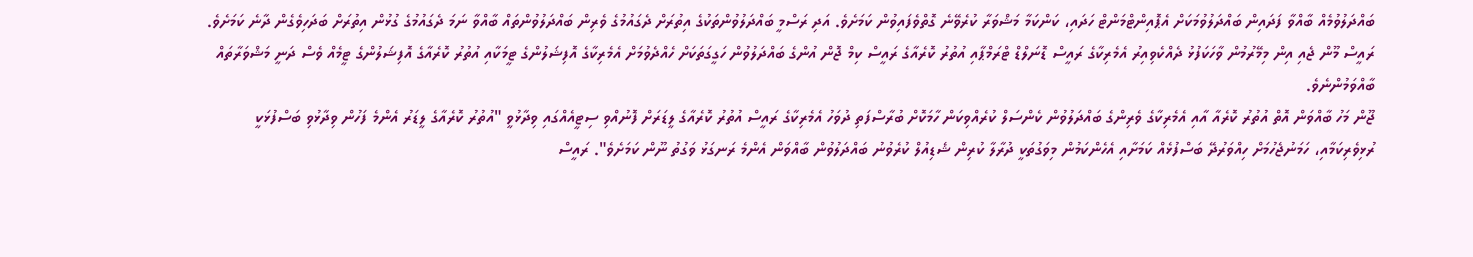ބައްދަލުވުމެއް ބާއްވާ ފަދައިން ބައްދަލުވުމަކަށް އެޕޮއިންޓްމަންޓް ހަދައި، ކަންކަމާ މަޝްވަރާ ކުރެވޭނެ ގޮތްވެފައިވުން ކަމަށެވެ. އަދި ރަސްމީ ބައްދަލުވުންތަކުގެ އިތުރަށް ދެގައުމުގެ ވެރިން ބައްދަލުވުންތައް ބާއްވާ ނަމަ ދެގައުމުގެ ގުޅުން އިތުރަށް ބަދަހިވެގެން ދާނެ ކަމަށެވެ.
ރައީސް މޫން ޖެއި އިން މިމޭރުމުން ވާހަކަފުޅު ދެއްކެވިއިރު އެމެރިކާގެ ރައީސް ޑޮނަލްޑް ޓްރަމްޕާއި އުތުރު ކޮރެއާގެ ރައީސް ކިމް ޖޮން އުންގެ ބައްދަލުވުން ހަގީގަތަކަށް ހެއްދެވުމަށް އެމެރިކާގެ އޮފިޝަލުންގެ ޓީމަކާއި އުތުރު ކޮރެއާގެ އޮފިޝަލުންގެ ޓީމެއް ވެސް ދަނީ މަޝްވަރާތައް ބާއްވަމުންނެވެ.
ޖޫން މަހު ބާއްވަން އޮތް އުތުރު ކޮރެއާ އާއި އެމެރިކާގެ ވެރިންގެ ބައްދަލުވުން ކެންސަލް ކުރެއްވިކަން ހާމަކޮށް ބުރާސްފަތި ދުވަހު އެމެރިކާގެ ރައީސް އުތުރު ކޮރެއާގެ ލީޑަރަށް ފޮނުއްވި ސިޓީއެއްގައި ވިދާޅުވީ "އުތުރު ކޮރެއާގެ ލީޑަރު އެންމެ ފަހުން ވިދާޅުވި ބަސްފުޅަކީ ރުޅިވެރިކަމާއި، ހަމަނުޖެހުމަށް ހިއްވަރުދޭ ބަސްފުޅެއް ކަމަށާއި އެހެންކަމުން މިވަގުތަކީ ދުރާލާ ކުރިން ޝެޑިއުލް ކުރެވުނު ބައްދަލުވުން ބާއްވަން އެންމެ ރަނގަޅު ވަގުތު ނޫން ކަމަށެވެ". ރައީސް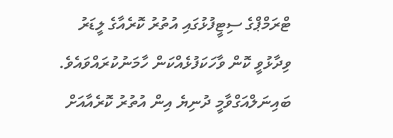ޓްރަމްޕްގެ ސިޓީފުޅުގައި އުތުރު ކޮރެއާގެ ލީޑަރު ވިދާޅުވީ ކޮން ވާހަކަފުޅެއްކަން ހާމަނުކުރައްވައެވެ.
ބައިނަލްއަގްވާމީ ދުނިޔެ އިން އުތުރު ކޮރެއާއަށް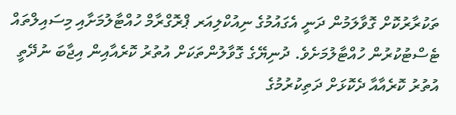ތަކުރާރުކޮށް ގޮވާލަމުން ދަނީ އެގައުމުގެ ނިއުކްލިއަރ ޕްރޮގްރާމް ހުއްޓާލުމަށާއި މިސައިލްތައް ޓެސްޓުކުރުން ހުއްޓާލުމަށެވެ. ދުނިޔޭގެ ގޮވާލުންތަކަށް އުތުރު ކޮރެއާއިން އިޖާބަ ނުދޭތީ އުތުރު ކޮރެއާއާ ދެކޮޅަށް ދަތިކުރުމުގެ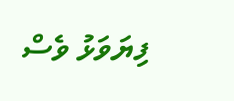ފިޔަވަޅު ވެސް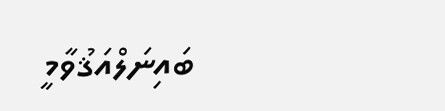ބައިނަލްއަޤުވާމީ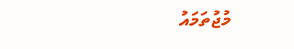މުޖުތަމައު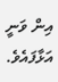އިން ވަނީ އަޅާފައެވެ.